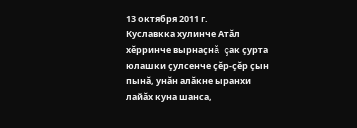13 октября 2011 г.
Куславкка хулинче Атăл хĕрринче вырнаçнă çак çурта юлашки çулсенче çĕр-çĕр çын пынă, унăн алăкне ыранхи лайăх куна шанса,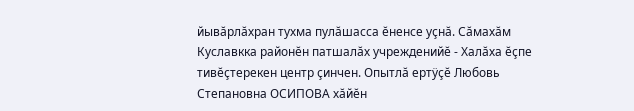йывăрлăхран тухма пулăшасса ĕненсе уçнă. Сăмахăм Куславкка районĕн патшалăх учрежденийĕ - Халăха ĕçпе тивĕçтерекен центр çинчен. Опытлă ертÿçĕ Любовь Степановна ОСИПОВА хăйĕн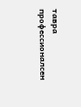тавра профессионалсен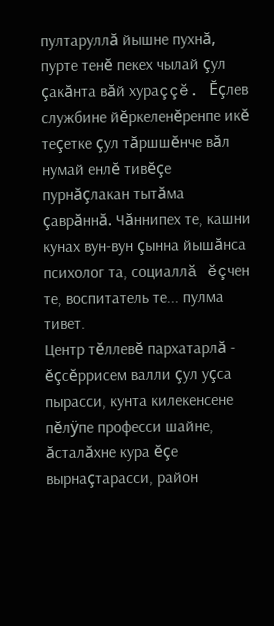пултаруллă йышне пухнă, пурте тенĕ пекех чылай çул çакăнта вăй хураççĕ. Ĕçлев службине йĕркеленĕренпе икĕ теçетке çул тăршшĕнче вăл нумай енлĕ тивĕçе пурнăçлакан тытăма çаврăннă. Чăннипех те, кашни кунах вун-вун çынна йышăнса психолог та, социаллă ĕçчен те, воспитатель те... пулма тивет.
Центр тĕллевĕ пархатарлă - ĕçсĕррисем валли çул уçса пырасси, кунта килекенсене пĕлÿпе професси шайне, ăсталăхне кура ĕçе вырнаçтарасси, район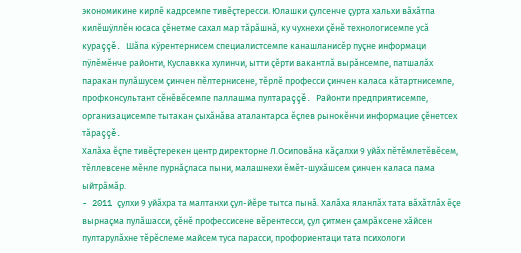экономикине кирлĕ кадрсемпе тивĕçтересси. Юлашки çулсенче çурта хальхи вăхăтпа килĕшÿллĕн юсаса çĕнетме сахал мар тăрăшнă, ку чухнехи çĕнĕ технологисемпе усă кураççĕ. Шăпа кÿрентернисем специалистсемпе канашланисĕр пуçне информаци пÿлĕмĕнче районти, Куславкка хулинчи, ытти çĕрти вакантлă вырăнсемпе, патшалăх паракан пулăшусем çинчен пĕлтернисене, тĕрлĕ професси çинчен каласа кăтартнисемпе, профконсультант сĕнĕвĕсемпе паллашма пултараççĕ. Районти предприятисемпе, организацисемпе тытакан çыхăнăва аталантарса ĕçлев рынокĕнчи информацие çĕнетсех тăраççĕ.
Халăха ĕçпе тивĕçтерекен центр директорне Л.Осиповăна кăçалхи 9 уйăх пĕтĕмлетĕвĕсем, тĕллевсене мĕнле пурнăçласа пыни, малашнехи ĕмĕт-шухăшсем çинчен каласа пама ыйтрăмăр.
- 2011 çулхи 9 уйăхра та малтанхи çул-йĕре тытса пынă. Халăха яланлăх тата вăхăтлăх ĕçе вырнаçма пулăшасси, çĕнĕ профессисене вĕрентесси, çул çитмен çамрăксене хăйсен пултарулăхне тĕрĕслеме майсем туса парасси, профориентаци тата психологи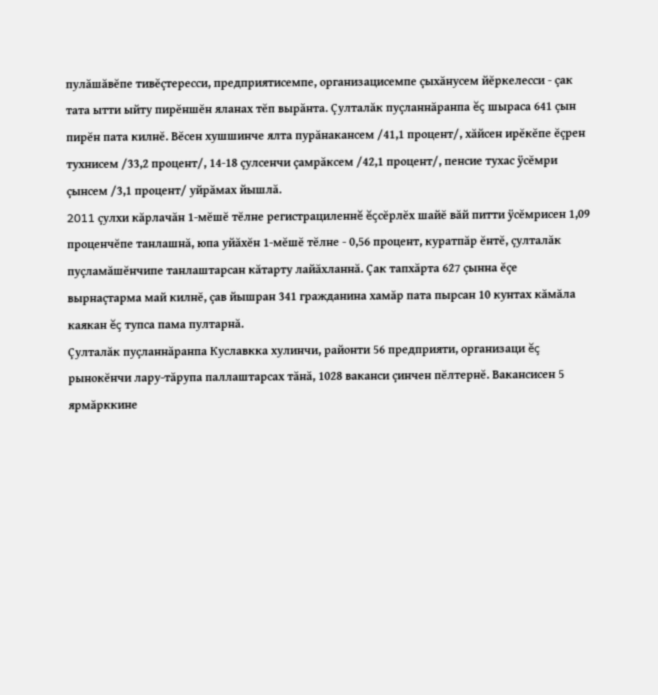пулăшăвĕпе тивĕçтересси, предприятисемпе, организацисемпе çыхăнусем йĕркелесси - çак тата ытти ыйту пирĕншĕн яланах тĕп вырăнта. Çулталăк пуçланнăранпа ĕç шыраса 641 çын пирĕн пата килнĕ. Вĕсен хушшинче ялта пурăнакансем /41,1 процент/, хăйсен ирĕкĕпе ĕçрен тухнисем /33,2 процент/, 14-18 çулсенчи çамрăксем /42,1 процент/, пенсие тухас ÿсĕмри çынсем /3,1 процент/ уйрăмах йышлă.
2011 çулхи кăрлачăн 1-мĕшĕ тĕлне регистрациленнĕ ĕçсĕрлĕх шайĕ вăй питти ÿсĕмрисен 1,09 проценчĕпе танлашнă, юпа уйăхĕн 1-мĕшĕ тĕлне - 0,56 процент, куратпăр ĕнтĕ, çулталăк пуçламăшĕнчипе танлаштарсан кăтарту лайăхланнă. Çак тапхăрта 627 çынна ĕçе вырнаçтарма май килнĕ, çав йышран 341 гражданина хамăр пата пырсан 10 кунтах кăмăла каякан ĕç тупса пама пултарнă.
Çулталăк пуçланнăранпа Куславкка хулинчи, районти 56 предприяти, организаци ĕç рынокĕнчи лару-тăрупа паллаштарсах тăнă, 1028 ваканси çинчен пĕлтернĕ. Вакансисен 5 ярмăрккине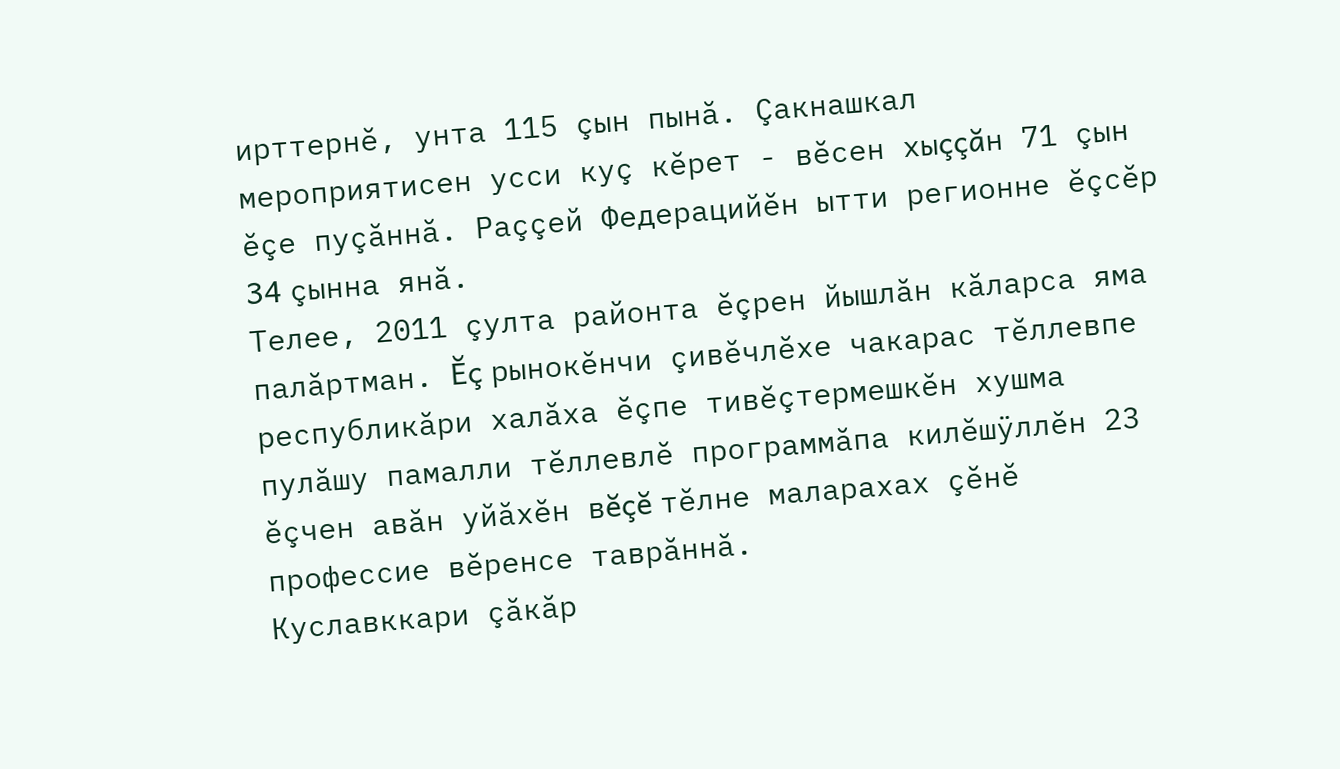ирттернĕ, унта 115 çын пынă. Çакнашкал мероприятисен усси куç кĕрет - вĕсен хыççăн 71 çын ĕçе пуçăннă. Раççей Федерацийĕн ытти регионне ĕçсĕр 34 çынна янă.
Телее, 2011 çулта районта ĕçрен йышлăн кăларса яма палăртман. Ĕç рынокĕнчи çивĕчлĕхе чакарас тĕллевпе республикăри халăха ĕçпе тивĕçтермешкĕн хушма пулăшу памалли тĕллевлĕ программăпа килĕшÿллĕн 23 ĕçчен авăн уйăхĕн вĕçĕ тĕлне маларахах çĕнĕ профессие вĕренсе таврăннă.
Куславккари çăкăр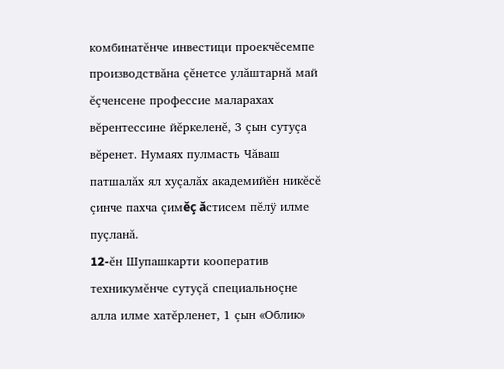комбинатĕнче инвестици проекчĕсемпе производствăна çĕнетсе улăштарнă май ĕçченсене профессие маларахах вĕрентессине йĕркеленĕ, 3 çын сутуçа вĕренет. Нумаях пулмасть Чăваш патшалăх ял хуçалăх академийĕн никĕсĕ çинче пахча çимĕç ăстисем пĕлÿ илме пуçланă.
12-ĕн Шупашкарти кооператив техникумĕнче сутуçă специальноçне алла илме хатĕрленет, 1 çын «Облик»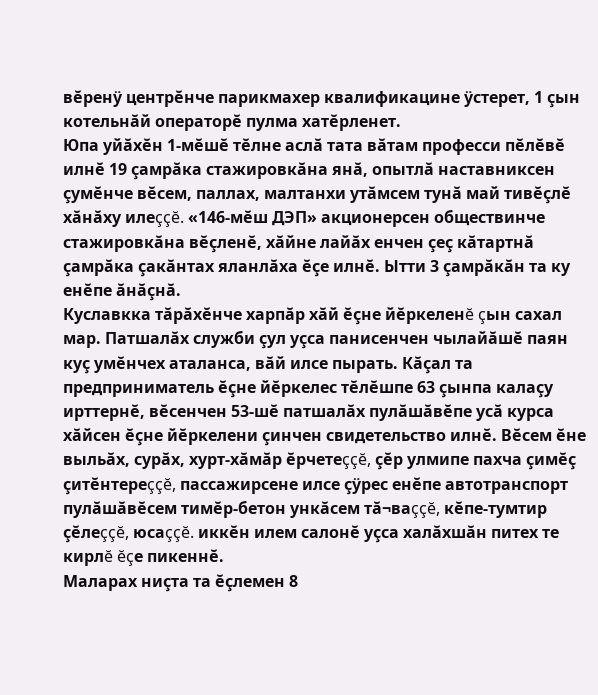вĕренÿ центрĕнче парикмахер квалификацине ÿстерет, 1 çын котельнăй операторĕ пулма хатĕрленет.
Юпа уйăхĕн 1-мĕшĕ тĕлне аслă тата вăтам професси пĕлĕвĕ илнĕ 19 çамрăка стажировкăна янă, опытлă наставниксен çумĕнче вĕсем, паллах, малтанхи утăмсем тунă май тивĕçлĕ хăнăху илеççĕ. «146-мĕш ДЭП» акционерсен обществинче стажировкăна вĕçленĕ, хăйне лайăх енчен çеç кăтартнă çамрăка çакăнтах яланлăха ĕçе илнĕ. Ытти 3 çамрăкăн та ку енĕпе ăнăçнă.
Куславкка тăрăхĕнче харпăр хăй ĕçне йĕркеленĕ çын сахал мар. Патшалăх служби çул уçса панисенчен чылайăшĕ паян куç умĕнчех аталанса, вăй илсе пырать. Кăçал та предприниматель ĕçне йĕркелес тĕлĕшпе 63 çынпа калаçу ирттернĕ, вĕсенчен 53-шĕ патшалăх пулăшăвĕпе усă курса хăйсен ĕçне йĕркелени çинчен свидетельство илнĕ. Вĕсем ĕне выльăх, сурăх, хурт-хăмăр ĕрчетеççĕ, çĕр улмипе пахча çимĕç çитĕнтереççĕ, пассажирсене илсе çÿрес енĕпе автотранспорт пулăшăвĕсем тимĕр-бетон ункăсем тă¬ваççĕ, кĕпе-тумтир çĕлеççĕ, юсаççĕ. иккĕн илем салонĕ уçса халăхшăн питех те кирлĕ ĕçе пикеннĕ.
Маларах ниçта та ĕçлемен 8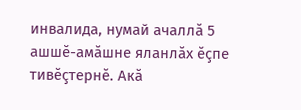инвалида, нумай ачаллă 5 ашшĕ-амăшне яланлăх ĕçпе тивĕçтернĕ. Акă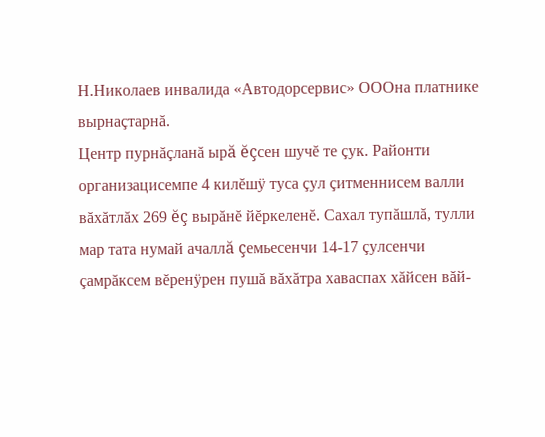Н.Николаев инвалида «Автодорсервис» ОООна платнике вырнаçтарнă.
Центр пурнăçланă ырă ĕçсен шучĕ те çук. Районти организацисемпе 4 килĕшÿ туса çул çитменнисем валли вăхăтлăх 269 ĕç вырăнĕ йĕркеленĕ. Сахал тупăшлă, тулли мар тата нумай ачаллă çемьесенчи 14-17 çулсенчи çамрăксем вĕренÿрен пушă вăхăтра хаваспах хăйсен вăй-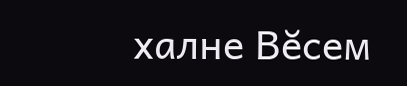халне Вĕсем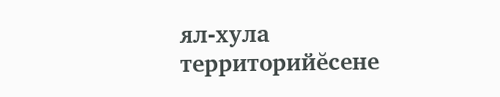ял-хула территорийĕсене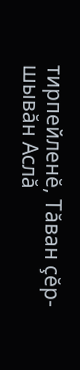тирпейленĕ, Тăван çĕр-шывăн Аслă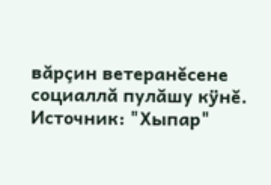вăрçин ветеранĕсене социаллă пулăшу кÿнĕ.
Источник: "Хыпар"